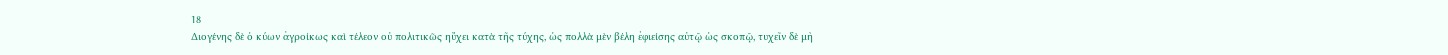18
Διογένης δὲ ὁ κύων ἀγροίκως καὶ τέλεον οὐ πολιτικῶς ηὔχει κατὰ τῆς τύχης, ὡς πολλὰ μὲν βέλη ἐφιείσης αὐτῷ ὡς σκοπῷ, τυχεῖν δὲ μὴ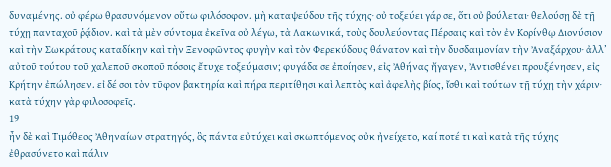δυναμένης. οὐ φέρω θρασυνόμενον οὕτω φιλόσοφον. μὴ καταψεύδου τῆς τύχης· οὐ τοξεύει γάρ σε, ὅτι οὐ βούλεται· θελούσῃ δὲ τῇ τύχῃ πανταχοῦ ῥᾴδιον. καὶ τὰ μὲν σύντομα ἐκεῖνα οὐ λέγω, τὰ Λακωνικά, τοὺς δουλεύοντας Πέρσαις καὶ τὸν ἐν Κορίνθῳ Διονύσιον καὶ τὴν Σωκράτους καταδίκην καὶ τὴν Ξενοφῶντος φυγὴν καὶ τὸν Φερεκύδους θάνατον καὶ τὴν δυσδαιμονίαν τὴν Ἀναξάρχου· ἀλλ’ αὐτοῦ τούτου τοῦ χαλεποῦ σκοποῦ πόσοις ἔτυχε τοξεύμασιν; φυγάδα σε ἐποίησεν, εἰς Ἀθήνας ἤγαγεν, Ἀντισθένει προυξένησεν, εἰς Κρήτην ἐπώλησεν. εἰ δέ σοι τὸν τῦφον βακτηρία καὶ πήρα περιτίθησι καὶ λεπτὸς καὶ ἀφελὴς βίος, ἴσθι καὶ τούτων τῇ τύχῃ τὴν χάριν· κατὰ τύχην γὰρ φιλοσοφεῖς.
19
ἦν δὲ καὶ Τιμόθεος Ἀθηναίων στρατηγός, ὃς πάντα εὐτύχει καὶ σκωπτόμενος οὐκ ἠνείχετο, καί ποτέ τι καὶ κατὰ τῆς τύχης ἐθρασύνετο καὶ πάλιν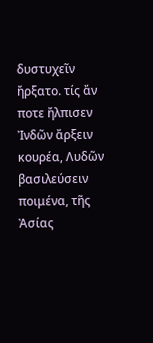δυστυχεῖν ἤρξατο. τίς ἄν ποτε ἤλπισεν Ἰνδῶν ἄρξειν κουρέα, Λυδῶν βασιλεύσειν ποιμένα, τῆς Ἀσίας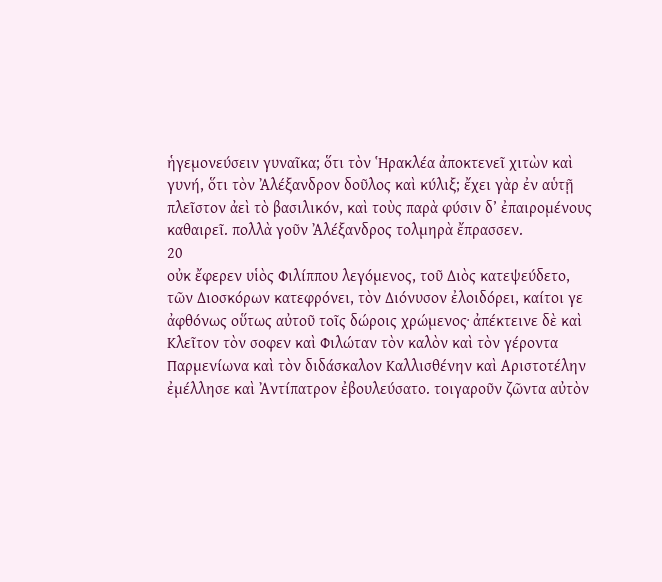ἡγεμονεύσειν γυναῖκα; ὅτι τὸν Ἡρακλέα ἀποκτενεῖ χιτὼν καὶ γυνή, ὅτι τὸν Ἀλέξανδρον δοῦλος καὶ κύλιξ; ἔχει γὰρ ἐν αὑτῇ πλεῖστον ἀεὶ τὸ βασιλικόν, καὶ τοὺς παρὰ φύσιν δ’ ἐπαιρομένους καθαιρεῖ. πολλὰ γοῦν Ἀλέξανδρος τολμηρὰ ἔπρασσεν.
20
οὐκ ἔφερεν υἱὸς Φιλίππου λεγόμενος, τοῦ Διὸς κατεψεύδετο, τῶν Διοσκόρων κατεφρόνει, τὸν Διόνυσον ἐλοιδόρει, καίτοι γε ἀφθόνως οὕτως αὐτοῦ τοῖς δώροις χρώμενος· ἀπέκτεινε δὲ καὶ Κλεῖτον τὸν σοφεν καὶ Φιλώταν τὸν καλὸν καὶ τὸν γέροντα Παρμενίωνα καὶ τὸν διδάσκαλον Καλλισθένην καὶ Αριστοτέλην ἐμέλλησε καὶ Ἀντίπατρον ἐβουλεύσατο. τοιγαροῦν ζῶντα αὐτὸν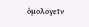ὁμολογεῖν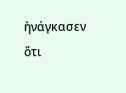ἠνάγκασεν ὅτι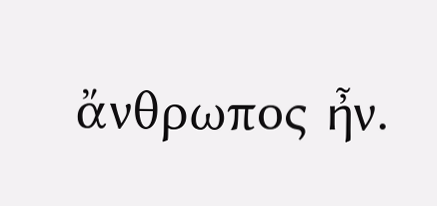ἄνθρωπος ἦν.